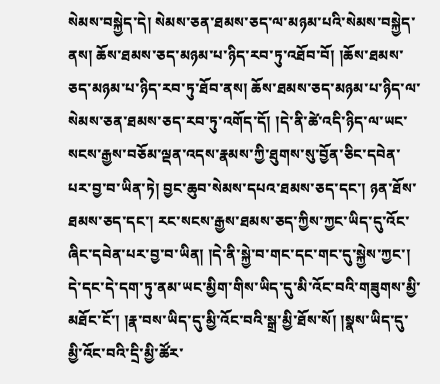སེམས་བསྐྱེད་དེ། སེམས་ཅན་ཐམས་ཅད་ལ་མཉམ་པའི་སེམས་བསྐྱེད་ནས། ཆོས་ཐམས་ཅད་མཉམ་པ་ཉིད་རབ་ཏུ་འཐོབ་བོ། །ཆོས་ཐམས་ཅད་མཉམ་པ་ཉིད་རབ་ཏུ་ཐོབ་ནས། ཆོས་ཐམས་ཅད་མཉམ་པ་ཉིད་ལ་སེམས་ཅན་ཐམས་ཅད་རབ་ཏུ་འགོད་དོ། །དེ་ནི་ཚེ་འདི་ཉིད་ལ་ཡང་སངས་རྒྱས་བཅོམ་ལྡན་འདས་རྣམས་ཀྱི་ཐུགས་སུ་བྱོན་ཅིང་དབེན་པར་བྱ་བ་ཡིན་ཏེ། བྱང་ཆུབ་སེམས་དཔའ་ཐམས་ཅད་དང་། ཉན་ཐོས་ཐམས་ཅད་དང་། རང་སངས་རྒྱས་ཐམས་ཅད་ཀྱིས་ཀྱང་ཡིད་དུ་འོང་ཞིང་དབེན་པར་བྱ་བ་ཡིན། །དེ་ནི་སྐྱེ་བ་གང་དང་གང་དུ་སྐྱེས་ཀྱང་། དེ་དང་དེ་དག་ཏུ་ནམ་ཡང་མྱིག་གིས་ཡིད་དུ་མི་འོང་བའི་གཟུགས་མྱི་མཐོང་ངོ་། །རྣ་བས་ཡིད་དུ་མྱི་འོང་བའི་སྒྲ་མྱི་ཐོས་སོ། །སྣས་ཡིད་དུ་མྱི་འོང་བའི་དྲི་མྱི་ཚོར་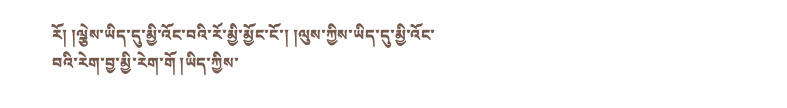རོ། །ལྕེས་ཡིད་དུ་མྱི་འོང་བའི་རོ་མྱི་མྱོང་ངོ་། །ལུས་ཀྱིས་ཡིད་དུ་མྱི་འོང་བའི་རེག་བྱ་མྱི་རེག་གོ །ཡིད་ཀྱིས་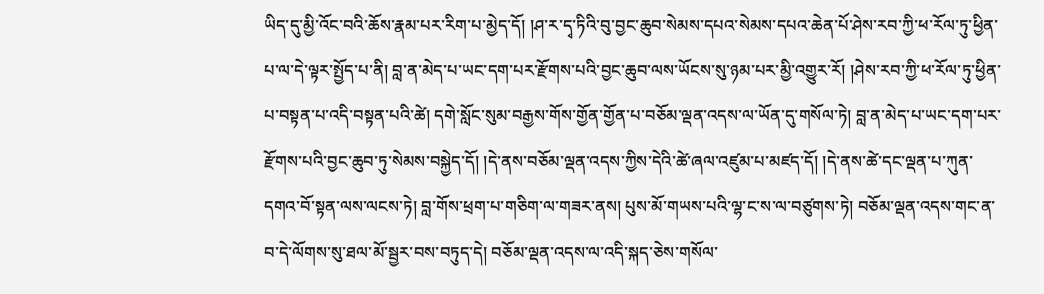ཡིད་དུ་མྱི་འོང་བའི་ཆོས་རྣམ་པར་རིག་པ་མྱེད་དོ། །ཤ་ར་དྭ་ཏིའི་བུ་བྱང་ཆུབ་སེམས་དཔའ་སེམས་དཔའ་ཆེན་པོ་ཤེས་རབ་ཀྱི་ཕ་རོལ་ཏུ་ཕྱིན་པ་ལ་དེ་ལྟར་སྤྱོད་པ་ནི། བླ་ན་མེད་པ་ཡང་དག་པར་རྫོགས་པའི་བྱང་ཆུབ་ལས་ཡོངས་སུ་ཉམ་པར་མྱི་འགྱུར་རོ། །ཤེས་རབ་ཀྱི་ཕ་རོལ་ཏུ་ཕྱིན་པ་བསྟན་པ་འདི་བསྟན་པའི་ཚེ། དགེ་སློང་སུམ་བརྒྱས་གོས་གྱོན་གྱོན་པ་བཅོམ་ལྡན་འདས་ལ་ཡོན་དུ་གསོལ་ཏེ། བླ་ན་མེད་པ་ཡང་དག་པར་རྫོགས་པའི་བྱང་ཆུབ་ཏུ་སེམས་བསྐྱེད་དོ། །དེ་ནས་བཅོམ་ལྡན་འདས་ཀྱིས་དེའི་ཚེ་ཞལ་འཛུམ་པ་མཛད་དོ། །དེ་ནས་ཚེ་དང་ལྡན་པ་ཀུན་དགའ་བོ་སྟན་ལས་ལངས་ཏེ། བླ་གོས་ཕྲག་པ་གཅིག་ལ་གཟར་ནས། པུས་མོ་གཡས་པའི་ལྷ་ང་ས་ལ་བཙུགས་ཏེ། བཅོམ་ལྡན་འདས་གང་ན་བ་དེ་ལོགས་སུ་ཐལ་མོ་སྦྱར་བས་བཏུད་དེ། བཅོམ་ལྡན་འདས་ལ་འདི་སྐད་ཅེས་གསོལ་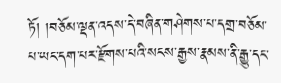ཏོ། །བཅོམ་ལྡན་འདས་དེ་བཞིན་གཤེགས་པ་དགྲ་བཅོམ་པ་ཡང་དག་པར་རྫོགས་པའི་སངས་རྒྱས་རྣམས་ནི་རྒྱུ་དང་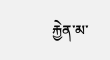རྐྱེན་མ་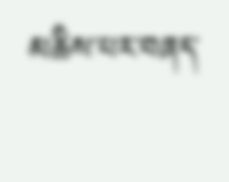མཆིས་པར་བཞད་